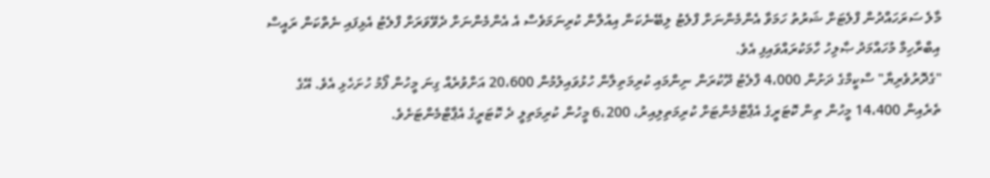މާލެ ސަރަހައްދުން ފްލެޓަށް ޝަރުތު ހަމަވާ އެންމެންނަށް ފްލެޓު ލިބޭނެކަން އިއުލާން ކުރިނަމަވެސް އެ އެންމެންނަށް ދެވޭވަރަށް ފްލެޓު އެޅިފައި ނެތްކަން ރައީސް އިބްރާހިމް މުހައްމަދު ޞާލިހު ހާމަކުރައްވައިފި އެވެ.
"ގެދޮރުވެރިޔާ" ސްކީމްގެ ދަށުން 4،000 ފްލެޓު ދޫކުރަން ނިންމައި ކުރިމަތިލާން ހުޅުވައިލުމުން 20،600 އަށްވުރެއް ގިނަ މީހުން ފޯމު ހުށަހެޅި އެވެ. އޭގެ ތެރެއިން 14،400 މީހުން ތިން ކޮޓަރީގެ އެޕާޓްމެންޓަށް ކުރިމަތިލިއިރު، 6،200 މީހުން ކުރިމަތިލީ ދެ ކޮޓަރީގެ އެޕާޓްމެންޓަށެވެ.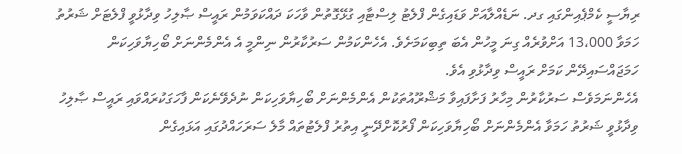ރިޔާސީ ކެމްޕެއިންގައި ގދ. ނަޑެއްލާއަށް ވަޑައިގެން ފްލެޓު ލިސްޓާއި ގުޅޭގޮތުން ވާހަކަ ދައްކަވަމުން ރައީސް ޞާލިހު ވިދާޅުވީ ފްލެޓަށް ޝަރުތު ހަމަވާ 13،000 އަށްވުރެއް ގިނަ މީހުން އެބަ ތިބިކަމަށެވެ. އެހެންކަމުން ސަރުކާރުން ނިންމީ އެ އެންމެންނަށް ބޯހިޔާވަހިކަން ހަމަޖައްސައިދޭން ކަމަށް ރައީސް ވިދާޅުވި އެވެ.
އެހެންނަމަވެސް ސަރުކާރުން މިހާރު ފަށާފައިވާ މަޝްރޫއުތަކުން އެންމެންނަށް ބޯހިޔާވަހިކަން ނުދެވޭނެކަން ފާހަގަކުރައްވައި ރައީސް ޞާލިހު ވިދާޅުވީ ޝަރުތު ހަމަވާ އެންމެންނަށް ބޯހިޔާވަހިކަން ފޯރުކޮށްދޭނީ އިތުރު ފްލެޓުތައް މާލެ ސަރަހައްދުގައި އަޅައިގެން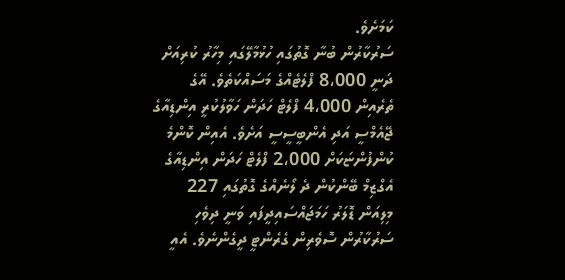ކަމަށެވެ.
ސަރުކާރުން ބުނާ ގޮތުގައި ހުޅުމާލޭގައި މިހާރު ކުރިއަށް ދަނީ 8،000 ފްލެޓެއްގެ މަސައްކަތެވެ. އޭގެ ތެރެއިން 4،000 ފްލެޓް ހަދަން ހަވާލުކުރީ އިންޑިއާގެ ޖޭއެމްސީ އަދި އެންބީސީސީ އަށެވެ. އެއިން ކޮންމެ ކުންފުންޏަކަށް 2،000 ފްލެޓް ހަދަން އިންޑިއާގެ އެގްޒިމް ބޭންކުން ދެ ލޯނެއްގެ ގޮތުގައި 227 މިލިއަން ޑޮލަރު ހަމަޖައްސައިދީފައި ވަނީ ދިވެހި ސަރުކާރުން ސޮވެރިން ގެރެންޓީ ދީގެންނެވެ. އެއީ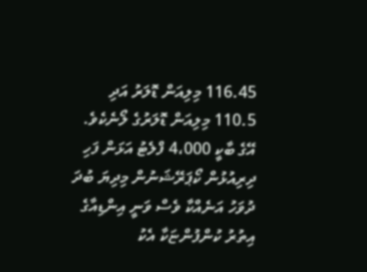116.45 މިލިއަން ޑޮލަރު އަދި 110.5 މިލިއަން ޑޮލަރުގެ ލޯނެކެވެ.
އޭގެ ބާކީ 4،000 ފްލެޓު އަޅަން ފަހި ދިރިއުޅުން ކޯޕަރޭޝަނުން މިދިޔަ ބުދަ ދުވަހު އަނެއްކާ ވެސް ވަނީ އިންޑިއާގެ އިތުރު ކުންފުންޏަކާ އެކު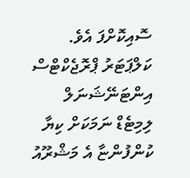ސޮއިކޮށްފަ އެވެ. ކަލްޕަޓަރު ޕްރޮޖެކްޓްސް އިންޓަނޭޝަނަލް ލިމިޓެޑް ނަމަކަށް ކިޔާ ކުންފުންޏާ އެ މަޝްރޫއު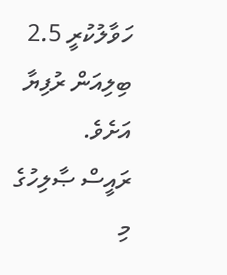ހަވާލުކުރީ 2.5 ބިލިއަން ރުފިޔާ އަށެވެ.
ރައީސް ޞާލިހުގެ މި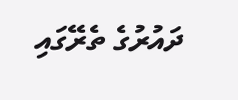ދައުރުގެ ތެރޭގައި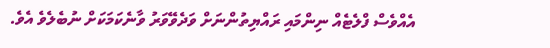އެއްވެސް ފްލެޓެއް ނިންމައި ރައްޔިތުންނަށް ވަދެވޭވަރު ވާނެކަމަކަށް ނުބެލެވެ އެވެ.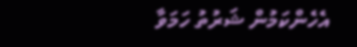އެހެންކަމުން ޝަރުތު ހަމަވާ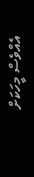އެއްވެސް މީހަކަށް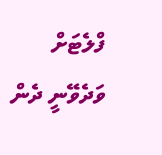ފްލެޓަށް ވަދެވޭނީ ދެން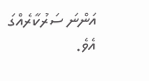އަންނަ ސަރުކާރެއްގަ އެވެ.